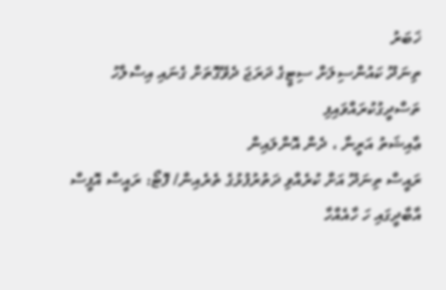ޚަބަރު
ތިނަދޫ ކައުންސިލަށް ސިޓީގެ ދަރަޖަ ދެވޭގޮތަށް ގެނައި އިސްލާހު ތަސްދީގުކުރައްވައިފި
ޢާއިޝަތު އަރީނާ ، ދެން އޮންލައިން
ރައީސް ތިނަދޫ އަށް ކުރެއްވި ދަތުރުފުޅުގެ ތެރެއިން/ ފޮޓޯ: ރައީސް އޮފީސް
އާބާދީގައި ހަ ހާއެއްހާ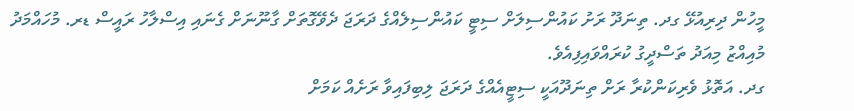މީހުން ދިރިއުޅޭ ގދ. ތިނަދޫ ރަށު ކައުންސިލަށް ސިޓީ ކައުންސިލެއްގެ ދަރަޖަ ދެވޭގޮތަށް ގާނޫނަށް ގެނައި އިސްލާހު ރައީސް ޑރ. މުހައްމަދު މުއިއްޒު މިއަދު ތަސްދީގު ކުރައްވައިފިއެވެ.
ގދ. އަތޮޅު ވެރިކަންކުރާ ރަށް ތިނަދޫއަކީ ސިޓީއެއްގެ ދަރަޖަ ލިބިފައިވާ ރަށެއް ކަމަށް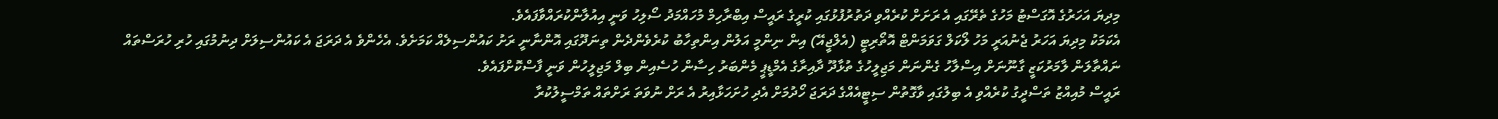މިދިޔަ އަހަރުގެ އޮގަސްޓު މަހުގެ ތެރޭގައި އެ ރަށަށް ކުރެއްވި ދަތުރުފުޅުގައި ކުރީގެ ރައީސް އިބްރާހިމް މުހައްމަދު ސޯލިހު ވަނީ އިއުލާންކުރައްވާފައެވެ.
އެކަމަކު މިދިޔަ އަހަރު ޖެނުއަރީ މަހު ލޯކަލް ގަވަމަންޓް އޮތޯރިޓީ (އެލްޖީއޭ) އިން ނިންމީ އަލުން އިންތިހާބު ކުރެވެންދެން ތިނަދޫގައި އޮންނާނީ ރަށު ކައުންސިލެއް ކަމަށެވެ. އެހެންވެ އެ ދަރަޖަ އެ ކައުންސިލަށް ދިނުމުގައި ހުރި ހުރަސްތައް ނައްތާލަން ލާމަރުކަޒީ ގާނޫނަށް އިސްލާހު ގެންނަން މަޖިލީހުގެ ތުޅާދޫ ދާއިރާގެ އެމްޑީޕީ މެންބަރު ހިސާން ހުސެއިން ބިލް މަޖިލީހުން ވަނީ ފާސްކޮށްފައެވެ.
ރައީސް މުއިއްޒު ތަސްދީގު ކުރެއްވި އެ ބިލުގައި ވާގޮތުން ސިޓީއެއްގެ ދަރަޖަ ހޯދުމަށް އެދި ހުށަހަޅާއިރު އެ ރަށް ނުވަތަ ރަށްތައް ތަމްސީލުކުރާ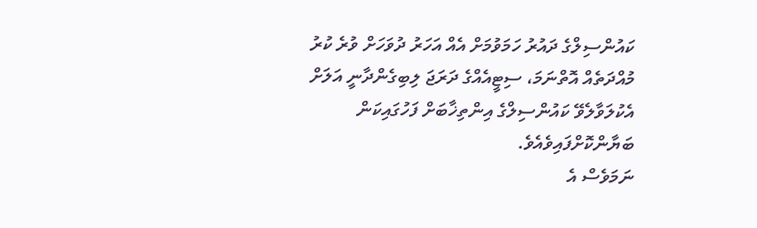ކައުންސިލްގެ ދައުރު ހަމަވުމަށް އެއް އަހަރު ދުވަހަށް ވުރެ ކުރު މުއްދަތެއް އޮތްނަމަ، ސިޓީއެއްގެ ދަރަޖަ ލިބިގެންދާނީ އަލަށް އެކުލަވާލެވޭ ކައުންސިލްގެ އިންތިޚާބަށް ފަހުގައިކަން ބަޔާންކޮށްފައިވެއެވެ.
ނަމަވެސް އެ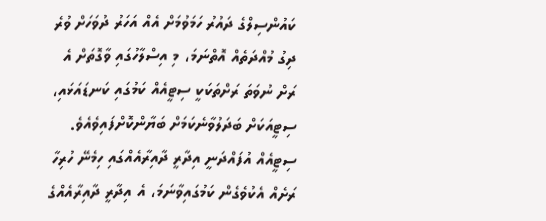ކައުންސިލްގެ ދައުރު ހަމަވުމަށް އެއް އަހަރު ދުވަހަށް ވުރެ ދިގު މުއްދަތެއް އޮތްނަމަ، މި އިސްލާހުގައި ވާގޮތަށް އެ ރަށް ނުވަތަ ރަށްތަކަކީ ސިޓީއެއް ކަމުގައި ކަނޑައަޅައި، ސިޓީއަކަށް ބަދަލުވާނެކަމަށް ބަޔާންކޮށްފައިވެއެވެ.
ސިޓީއެއް އުފައްދަނީ އިދާރީ ދާއިރާއެއްގައި ހިމެނޭ ހުރިހާ ރަށެއް އެކުވެގެން ކަމުގައިވާނަމަ، އެ އިދާރީ ދާއިރާއެއްގެ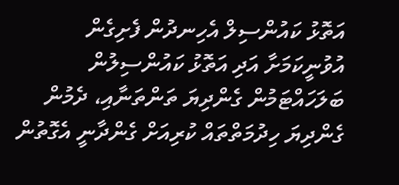އަތޮޅު ކައުންސިލް އެހިނދުން ފެށިގެން އުވުނީކަމަށާ އަދި އަތޮޅު ކައުންސިލުން ބަލަހައްޓަމުން ގެންދިޔަ ތަންތަނާއި، ދެމުން ގެންދިޔަ ހިދުމަތްތައް ކުރިއަށް ގެންދާނީ އެގޮތުން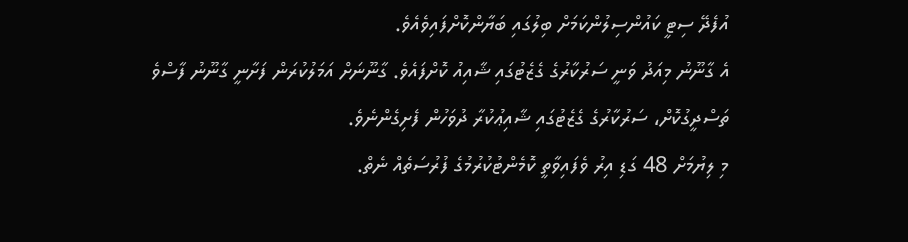އުފެދޭ ސިޓީ ކައުންސިލުންކަމަށް ބިލުގައި ބަޔާންކޮށްފައިވެއެވެ.
އެ ގާނޫނު މިއަދު ވަނީ ސަރުކާރުގެ ގެޒެޓުގައި ޝާއިއު ކޮށްފައެވެ. ގާނޫނަށް އަމަލުކުރަން ފަށާނީ ގާނޫނު ފާސްވެ ތަސްދީގުކޮށް، ސަރުކާރުގެ ގެޒެޓުގައި ޝާއިޢުކުރާ ދުވަހުން ފެށިގެންނެވެ.
މި ލިޔުމަށް 48 ގަޑި އިރު ވެފައިވާތީ ކޮމެންޓުކުރުމުގެ ފުރުސަތެއް ނެތް.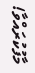މާފުކުރައްވާ!